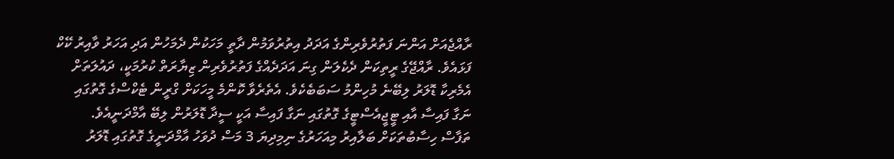ރާއްޖެއަށް އަންނަ ފަތުރުވެރިންގެ އަދަދު އިތުރުވަމުން ދާތީ މަހަކުން ދެމަހުން އަދި އަހަރު ވާއިރު ކޭކް ފަޅައެވެ. ރާއްޖޭގެ ރީތިކަން ދެކެލަން ގިނަ އަދަދެއްގެ ފަތުރުވެރިން ޒިޔާރަތް ކުރުމަކީ، ދައުލަތަށް އެމެރިކާ ޑޮލަރު ލިބޭނެ މުހިންމު ސަބަބެކެވެ. އެތެރެވާ ކޮންމެ މީހަކަށް ގްރީން ޓެކްސްގެ ގޮތުގައި ނަގާ ފައިސާ އާއި ޓީޖީއެސްޓީގެ ގޮތުގައި ނަގާ ފައިސާ އަކީ ސީދާ ޑޮލަރުން ލިބޭ އާމްދަނީއެވެ.
ތަފާސް ހިސާބުތަކަށް ބަލާއިރު މިއަހަރުގެ ނިމިދިޔަ 3 މަސް ދުވަހު އާމްދަނީގެ ގޮތުގައި ޑޮލަރު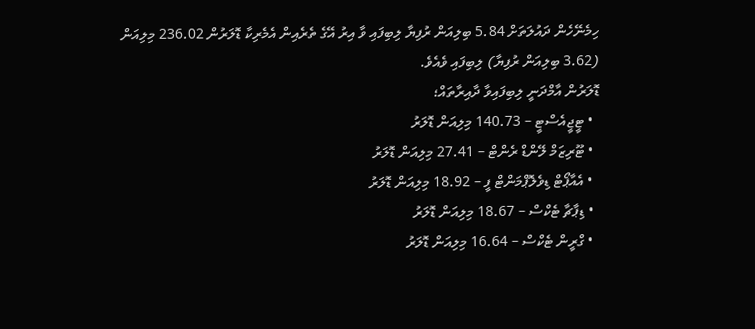ހިމެނޭހެން ދައުލަތަށް 5.84 ބިލިއަން ރުފިޔާ ލިބިފައި ވާ އިރު އޭގެ ތެރެއިން އެމެރިކާ ޑޮލަރުން 236.02 މިލިއަން (3.62 ބިލިއަން ރުފިޔާ) ލިބިފައި ވެއެވެ.
ޑޮލަރުން އާމްދަނީ ލިބިފައިވާ ދާއިރާތައް؛
  • ޓީޖީއެސްޓީ – 140.73 މިލިއަން ޑޮލަރު
  • ޓޫރިޒަމް ލޭންޑް ރެންޓް – 27.41 މިލިއަން ޑޮލަރު
  • އެއާޕޯޓް ޑިވެލޮޕްމަންޓް ފީ – 18.92 މިލިއަން ޑޮލަރު
  • ޑިޕާޗާ ޓެކްސް – 18.67 މިލިއަން ޑޮލަރު
  • ގްރީން ޓެކްސް – 16.64 މިލިއަން ޑޮލަރު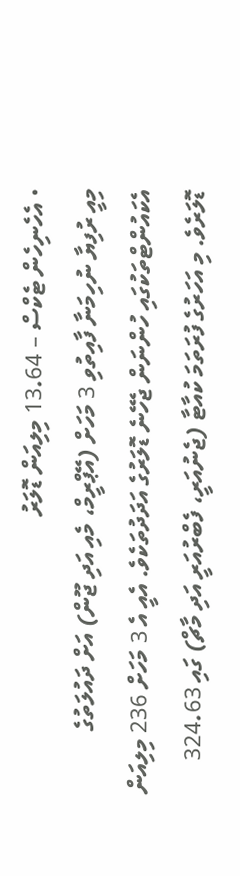• އެހެނިހެން ޓެކްސް – 13.64 މިލިއަން ޑޮލަރު
މިއީ ރުފިޔާ ނުހިމަނާ ފާއިތުވި 3 މަހަށް (އޭޕްރީމް، މެއި އަދި ޖޫން) އަށް ދައުލަތުގެ އެކައުންޓްތަކުގައި ހުންނަން ޖެހޭނެ ޑޮލަރުގެ އަދަދުތަކެވެ. އެއީ އެ 3 މަހަށް 236 މިލިއަން ޑޮލަރެވެ. މި އަހަރުގެ ފުރަތަމަ ކުއާޓާ (ޖެނުއަރީ، ފެބްރުއަރީ އަދި މާޗް) ގައި 324.63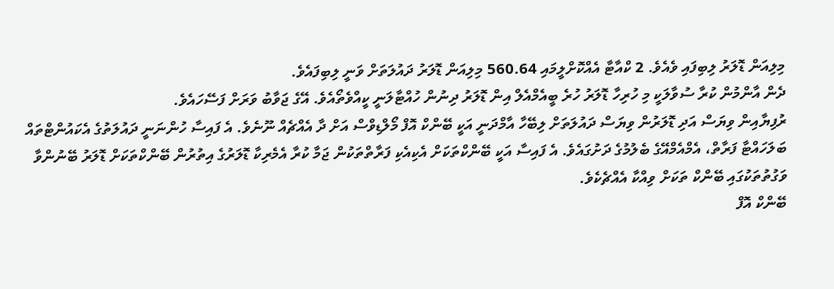މިލިއަން ޑޮލަރު ލިބިފައި ވެއެވެ. 2 ކްއާޓާ އެއްކޮށްލީމައި 560.64 މިލިއަން ޑޮލަރު ދައުލަތަށް ވަނީ ލިބިފައެވެ.
ދެން އާންމުން ކުރާ ސުވާލަކީ މި ހުރިހާ ޑޮލަރު ހުރެ ބީއެމްއެލް އިން ޑޮލަރު ދިނުން ހުއްޓާލަނީ ކީއްވެތޯއެވެ. އޭގެ ޖަވާބު ވަރަށް ފަސޭހައެވެ.
ރުފިޔާއިން ވިޔަސް އަދި ޑޮލަރުން ވިޔަސް ދައުލަތަށް ލިބޭހާ އާމްދަނީ އަކީ ބޭންކް އޮފް މޯލްޑިވްސް އަށް ދާ އެއްޗެއް ނޫނެވެ. އެ ފައިސާ ހުންނަނީ ދައުލަތުގެ އެކައުންޓްތައް ބަލަހައްޓާ ފަރާތް، އެމްއެމްއޭގެ ބެލުމުގެ ދަށުގައެވެ. އެ ފައިސާ އަކީ ބޭންކްތަކަށް އެކިއެކި ފަރާތްތަކުން ޖަމާ ކުރާ އެމެރިކާ ޑޮލަރުގެ އިތުރުން ބޭންކްތަކަށް ޑޮލަރު ބޭނުންވާ ވަގުތުތަކުގައި ބޭންކް ތަކަށް ވިއްކާ އެއްޗެކެވެ.
ބޭންކް އޮފް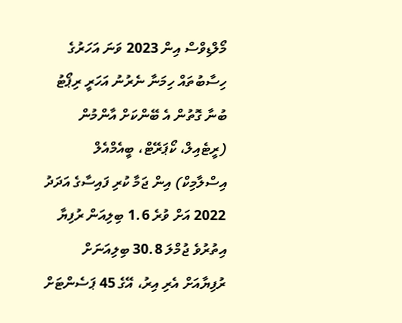މޯލްޑިވްސް އިން 2023 ވަނަ އަހަރުގެ ހިސާބުތައް ހިމަނާ ނެރުނު އަހަރީ ރިޕޯޓު ބުނާ ގޮތުން އެ ބޭންކަށް އާންމުން (ރީޓެއިލް، ކޯޕަރޭޓް، ބީއެމްއެލް އިސްލާމިކް) އިން ޖަމާ ކުރި ފައިސާގެ އަދަދު 2022 އަށް ވުރެ 1.6 ބިލިއަން ރުފިޔާ އިތުރުވެ ޖުމްލަ 30.8 ބިލިއަނަށް ރުފިޔާއަށް އެރި އިރު، އޭގެ 45 ޕަސެންޓަށް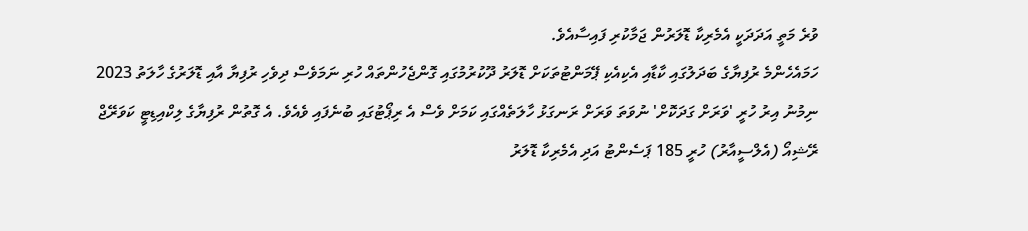ވުރެ މަތީ އަދަދަކީ އެމެރިކާ ޑޮލަރުން ޖަމާކުރި ފައިސާއެވެ.
ހަމައެހެންމެ ރުފިޔާގެ ބަދަލުގައި ކާޑާއި އެކިއެކި ޕޭމަންޓުތަކަށް ޑޮލަރު ދޫކުރުމުގައި ގޮންޖެހުންތައް ހުރި ނަމަވެސް ދިވެހި ރުފިޔާ އާއި ޑޮލަރުގެ ހާލަތު 2023 ނިމުނު އިރު ހުރީ 'ވަރަށް ގަދަކޮށް' ނުވަތަ ވަރަށް ރަނގަޅު ހާލަތެއްގައި ކަމަށް ވެސް އެ ރިޕޯޓުގައި ބުނެފައި ވެއެވެ. އެ ގޮތުން ރުފިޔާގެ ލިކްއިޑިޓީ ކަވަރޭޖް ރޭޝިއޯ (އެލްސީއާރު) ހުރީ 185 ޕަސެންޓު އަދި އެމެރިކާ ޑޮލަރު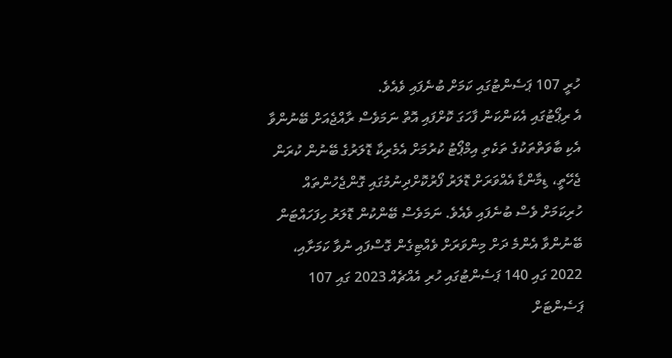ހުރީ 107 ޕަސެންޓުގައި ކަމަށް ބުނެފައި ވެއެވެ.
އެ ރިޕޯޓުގައި އެކަންކަން ފާހަގަ ކޮށްފައި އޮތް ނަމަވެސް ރާއްޖެއަށް ބޭނުންވާ އެކި ބާވަތްތަކުގެ ތަކެތި އިމްޕޯޓު ކުރުމަށް އެމެރިކާ ޑޮލަރުގެ ބޭނުން ކުރަން ޖެހޭތީ، ޑިމާންޑާ އެއްވަރަށް ޑޮލަރު ފޯރުކޮށްދިނުމުގައި ގޮންޖެހުންތައް ހުރިކަމަށް ވެސް ބުނެފައި ވެއެވެ. ނަމަވެސް ބޭންކުން ޑޮލަރު ހިފަހައްޓަން ބޭނުންވާ އެންމެ ދަށް މިންވަރަށް ވެއްޓިގެން ގޮސްފައި ނުވާ ކަމަށާއި، 2022 ގައި 140 ޕަސެންޓުގައި ހުރި އެއްޗެއް 2023 ގައި 107 ޕަސެންޓަށް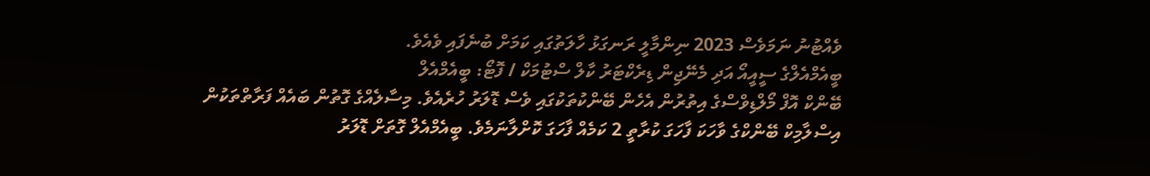ވެއްޓުނު ނަމަވެސް 2023 ނިންމާލީ ރަނގަޅު ހާލަތުގައި ކަމަށް ބުނެފައި ވެއެވެ.
ބީއެމްއެލްގެ ސީއީއޯ އަދި މެނޭޖިން ޑިރެކްޓަރު ކާލް ސްޓުމަކް / ފޮޓޯ: ބީއެމްއެލް
ބޭންކް އޮފް މޯލްޑިވްސްގެ އިތުރުން އެހެން ބޭންކުތަކުގައި ވެސް ޑޮލަރު ހުރެއެވެ. މިސާލެއްގެ ގޮތުން ބައެއް ފަރާތްތަކުން އިސްލާމިކް ބޭންކްގެ ވާހަކަ ފާހަގަ ކުރާތީ 2 ކަމެއް ފާހަގަ ކޮށްލާނަމެވެ. ބީއެމްއެލް ގޮތަށް ޑޮލަރު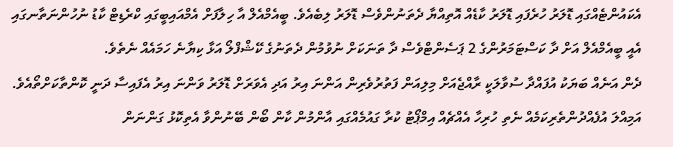އެކައުންޓެއްގައި ޑޮލަރު ހުރެފައި ޑޮލަރު ކާޑެއް އޮތިއްޔާ ދެތަނުންވެސް ޑޮލަރު ލިބެއެވެ. ބީއެމްއެލް އާ ހިލާފަށް އެމްއައިބީގައި ކްރެޑިޓް ކާޑު ނުހުންނަތާނގައި އެއީ ބީއެމްއެލް އަށް ދާ ކަސްޓަމަރުންގެ 2 ޕަސެންޓްވެސް ދާ ތަނަކަށް ނުވުމުން ދެތަނުގެ ކޭޝްފްލޯ އަޅާ ކިޔާނެ ހަމައެއް ނެތެވެ.
ދެން އަނެއް ބަޔަކު އުފައްދާ ސުވާލަކީ ރާއްޖެއަށް މިލިއަން ފަތުރުވެރިން އަންނަ އިރު އަދި އެވަރަށް ޑޮލަރު ވަންނަ އިރު އެފައިސާ ދަނީ ކޮންތާކަށްތޯއެވެ.
އަމިއްލަ އުފެއްދުންތެރިކަމެއް ނެތި ހުރިހާ އެއްޗެއް އިމްޕޯޓު ކުރާ ގައުމެއްގައި އާންމުން ކާން ބޯން ބޭނުންވާ އެތިކޮޅު ގަންނަން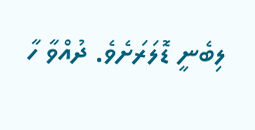ލިބެނީ ޑޮލަރަށެވެ. ދުއްވާ ހާ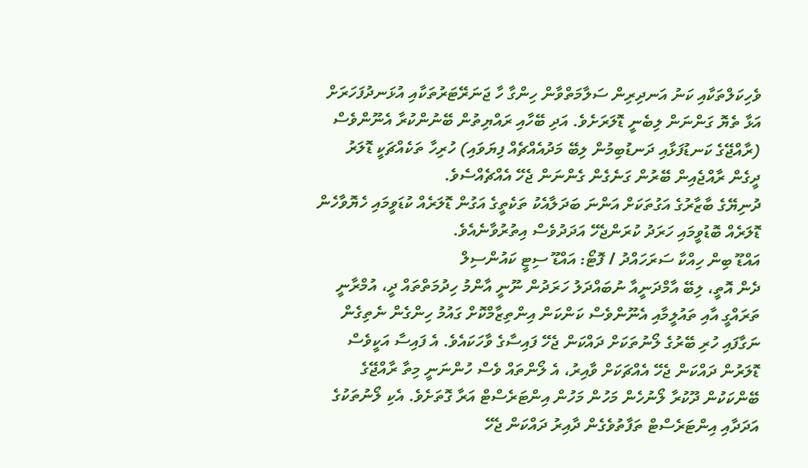ވެހިކަލްތަކާއި ކަނު އަނދިރިން ސަލާމަތްވާން ހިންގާ ހާ ޖަނަރޭޓަރުތަކާއި އުޅަނދުފަހަރަށް އަޅާ ތެޔޮ ގަންނަން ލިބެނީ ޑޮލަރަށެވެ. އަދި ބޭހާއި ރައްޔިތުން ބޭނުންކުރާ އެނޫންވެސް (ރާއްޖޭގެ ކަނޑުފަޅާއި ދަނޑުބިމުން ލިބޭ މަދުއެއްޗެއް ފިޔަވައި) ހުރިހާ ތަކެއްޗަކީ ޑޮލަރު ދީގެން ރާއްޖެއިން ބޭރުން ގަނެގެން ގެންނަން ޖެހޭ އެއްޗެއްސެވެ.
ދުނިޔޭގެ ބާޒާރުގެ އަގުތަކަށް އަންނަ ބަދަލާއެކު ތަކެތީގެ އަގުން ޑޮލަރެއް ކުޑަވީމައި ހެޔޮވާހެން ޑޮލަރެއް ބޮޑުވީމައި ހަރަދު ކުރަންޖެހޭ އަދަދުވެސް އިތުރުވާނެއެވެ.
އައްޑޫ ބިން ހިއްކާ ސަރަހައްދު / ފޮޓޯ: އައްޑޫ ސިޓީ ކައުންސިލް
ދެން އޮތީ، ލިބޭ އާމްދަނީއާ ނުބައްދަލު ހަރަދުން ނޫނީ އާންމު ހިދުމަތްތައް ދީ، އުމްރާނީ ތަރައްގީ އާއި ތައުލީމާއި އެނޫންވެސް ކަންކަން އިންތިޒާމްކޮށް ގައުމު ހިންގެން ނެތިގެން ނަގާފައި ހުރި ބޭރުގެ ލޯނުތަކަށް ދައްކަން ޖެހޭ ފައިސާގެ ވާހަކައެވެ. އެ ފައިސާ އަކީވެސް ޑޮލަރުން ދައްކަން ޖެހޭ އެއްޗަކަށް ވާއިރު، އެ ލޯންތައް ވެސް ހުންނަނީ މިތާ ރާއްޖޭގެ ބޭންކަކުން ދޫކުރާ ލޯނުހެން މަހުން މަހުން އިންޓަރެސްޓް އަރާ ގޮތަށެވެ. އެކި ލޯނުތަކުގެ އަދަދާއި އިންޓަރެސްޓް ތަފާތުވެގެން ދާއިރު ދައްކަން ޖެހޭ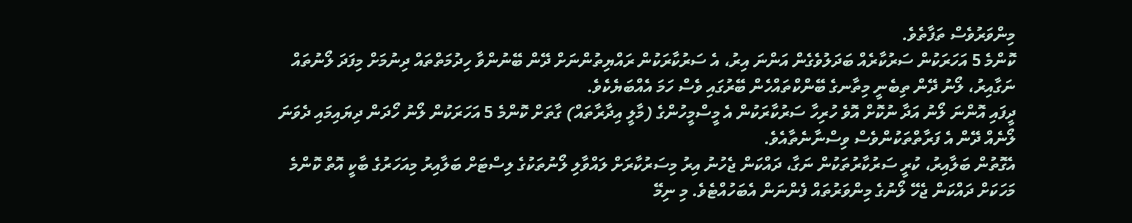މިންވަރުވެސް ތަފާތެވެ.
ކޮންމެ 5 އަހަރަކުން ސަރުކާރެއް ބަދަލުވެގެން އަންނަ އިރު، އެ ސަރުކާރަކުން ރައްޔިތުންނަށް ދޭން ބޭނުންވާ ހިދުމަތްތައް ދިނުމަށް މިފަދަ ލޯނުތައް ނަގާއިރު، ލޯނު ދޭން ތިބެނީ މިތާނގެ ބޭންކްތައްހެން ބޭރުގައި ވެސް ހަމަ އެއްބަޔެކެވެ.
ދީފައި އޮންނަ ލޯނު އަދާ ނުކޮށް އޮވެ ހުރިހާ ސަރުކާރަކުން އެ މީސްމީހުންގެ (މާލީ އިދާރާތައް) ގާތަށް ކޮންމެ 5 އަހަރަކުން ލޯނު ހޯދަން ދިޔައިމައި ދެވަނަ ލޯނެއް ދޭން އެ ފަރާތްތަކުންވެސް ވިސްނާނެތާއެވެ.
އެގޮތުން ބަލާއިރު، ކުރީ ސަރުކާރުތަކުން ނަގާ، ދައްކަން ޖެހުނު އިރު މިސަރުކާރަށް ލައްވާލި ލޯނުތަކުގެ ލިސްޓަށް ބަލާއިރު މިއަހަރުގެ ބާކީ އޮތް ކޮންމެ މަހަކަށް ދައްކަން ޖެހޭ ލޯނުގެ މިންވަރުތައް ފެންނަން އެބަހުއްޓެވެ. މި ނިމޭ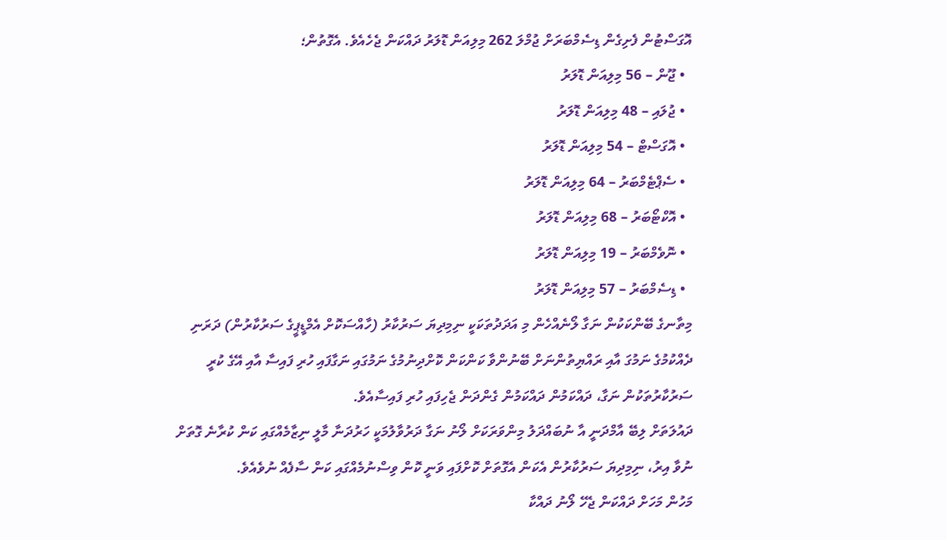އޮގަސްޓުން ފެށިގެން ޑިސެމްބަރަށް ޖުމްލަ 262 މިލިއަން ޑޮލަރު ދައްކަން ޖެހެއެވެ. އެގޮތުން؛
  • ޖޫން – 56 މިލިއަން ޑޮލަރު
  • ޖުލައި – 48 މިލިއަން ޑޮލަރު
  • އޮގަސްޓް – 54 މިލިއަން ޑޮލަރު
  • ސެޕްޓެމްބަރު – 64 މިލިއަން ޑޮލަރު
  • އޮކްޓޯބަރު – 68 މިލިއަން ޑޮލަރު
  • ނޮވެމްބަރު – 19 މިލިއަން ޑޮލަރު
  • ޑިސެމްބަރު – 57 މިލިއަން ޑޮލަރު
މިތާނގެ ބޭންކަކުން ނަގާ ލޯނެއްހެން މި އަދަދުތަކަކީ ނިމިދިޔަ ސަރުކާރު (ހާއްސަކޮށް އެމްޑީޕީގެ ސަރުކާރުން) ދަރަނި ދެއްކުމުގެ ނަމުގަ އާއި ރައްޔިތުންނަށް ބޭނުންވާ ކަންކަން ކޮށްދިނުމުގެ ނަމުގައި ނަގާފައި ހުރި ފައިސާ އާއި އޭގެ ކުރީ ސަރުކާރުތަކުން ނަގާ، ދައްކަމުން ދައްކަމުން ގެންދަން ޖެހިފައި ހުރި ފައިސާއެވެ.
ދައުލަތަށް ލިބޭ އާމްދަނީ އާ ނުބައްދަލު މިންވަރަކަށް ލޯނު ނަގާ ދަރުވާލުމަކީ ހަރުދަނާ މާލީ ނިޒާމެއްގައި ކަން ކުރާނެ ގޮތަށް ނުވާ އިރު، ނިމިދިޔަ ސަރުކާރުން އެކަން އެގޮތަށް ކޮށްފައި ވަނީ ކޮން ވިސްނުމެއްގައި ކަން ސާފެއް ނުވެއެވެ.
މަހުން މަހަށް ދައްކަން ޖެހޭ ލޯނު ދައްކާ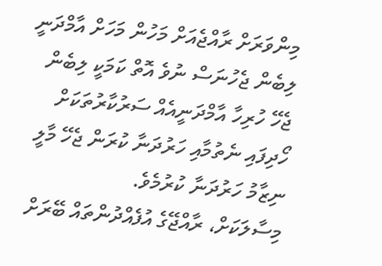މިންވަރަށް ރާއްޖެއަށް މަހުން މަހަށް އާމްދަނީ ލިބެން ޖެހުނަސް ނުވެ އޮތް ކަމަކީ ލިބެން ޖެހޭ ހުރިހާ އާމްދަނީއެއް ސަރުކާރުތަކަށް ހޯދިފައި ނެތުމާއި ހަރުދަނާ ކުރަން ޖެހޭ މާލީ ނިޒާމު ހަރުދަނާ ކުރުމެވެ.
މިސާލަކަށް، ރާއްޖޭގެ އުފެއްދުންތައް ބޭރަށް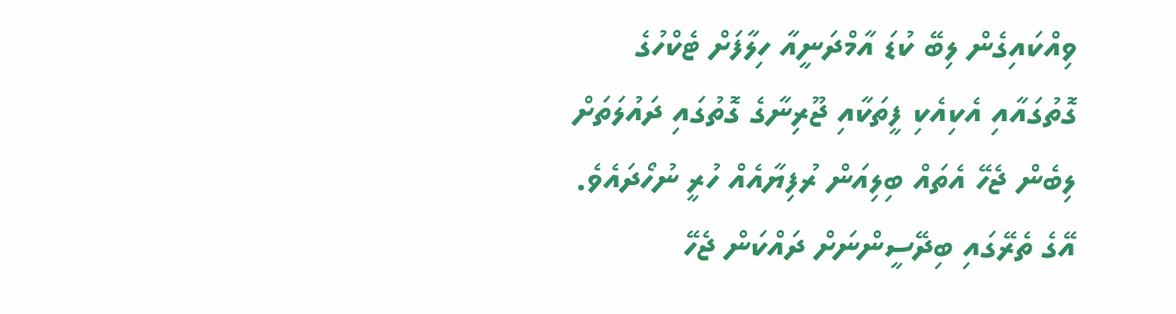ވިއްކައިގެން ލިބޭ ކުޑަ އާމްދަނީއާ ހިލާފަށް ޓެކްހުގެ ގޮތުގައާއި އެކިއެކި ފީތަކާއި ޖޫރިނާގެ ގޮތުގައި ދައުލަތަށް ލިބެން ޖެހޭ އެތައް ބިލިއަން ރުފިޔާއެއް ހުރީ ނުހޯދައެވެ. އޭގެ ތެރޭގައި ބިދޭސީންނަށް ދައްކަން ޖެހޭ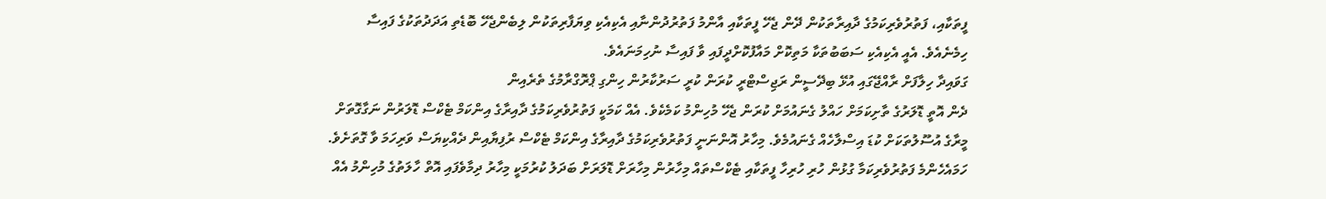ފީތަކާއި، ފަތުރުވެރިކަމުގެ ދާއިރާތަކުން ދޭން ޖެހޭ ފީތަކާއި އާންމު ފަތުރުދުންނާއި އެކިއެކި ވިޔަފާރިތަކުން ލިބެންޖެހޭ ބޮޑެތި އަދަދުތަކުގެ ފައިސާ ހިމެނެއެވެ. އެއީ އެކިއެކި ސަބަބުތަކާ މަތިކޮށް މައާފުކޮށްދީފައި ވާ ފައިސާ ނުހިމަނައެވެ.
ގަވައިދާ ހިލާފަށް ރާއްޖޭގައި އުޅޭ ބިދޭސީން ރަޖިސްޓްރީ ކުރަން ކުރީ ސަރުކާރުން ހިންގި ޕްރޮގްރާމުގެ ތެރެއިން
ދެން އޮތީ ޑޮލަރުގެ ތާށިކަމަށް ހައްލު ގެނައުމަށް ކުރަން ޖެހޭ މުހިންމު ކަމެކެވެ. އެއް ކަމަކީ ފަތުރުވެރިކަމުގެ ދާއިރާގެ އިންކަމް ޓެކްސް ޑޮލަރުން ނަގާގޮތަށް މީރާގެ އުސޫލުތަކަށް ކުޑަ އިސްލާހެއް ގެނައުމެވެ. މިހާރު އޮންނަނީ ފަތުރުވެރިކަމުގެ ދާއިރާގެ އިންކަމް ޓެކްސް ރުފިޔާއިން ދެއްކިޔަސް ވަރިހަމަ ވާ ގޮތަށެވެ. ހަމައެހެންމެ ފަތުރުވެރިކަމާ ގުޅުން ހުރި ހުރިހާ ފީތަކާއި ޓެކްސްތައް މިހާރުން މިހާރަށް ޑޮލަރަށް ބަދަލު ކުރުމަކީ މިހާރު ދިމާވެފައި އޮތް ހާލަތުގެ މުހިންމު އެއް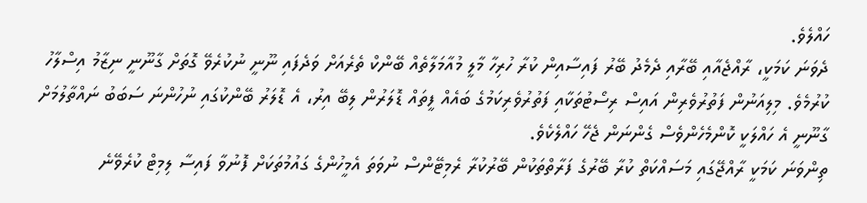ހައްލެވެ.
ދެވަނަ ކަމަކީ، ރާއްޖެއާއި ބޭރާއި ދެމެދު ބޭރު ފައިސާއިން ކުރާ ހުރިހާ މާލީ މުއާމަލާތެއް ބޭންކް ތެރެއަށް ވަދެފައި ނޫނީ ނުކުރެވޭ ގޮތަށް ގާނޫނީ ނިޒާމު އިސްލާހު ކުރުމެވެ. މިލިއަނުން ފަތުރުވެރިން އައިސް ރިސޯޓުތަކާއި ފަތުރުވެރިކަމުގެ ބައެއް ފީތައް ޑޮލަރުން ލިބޭ އިރު، އެ ޑޮލަރު ބޭންކުގައި ނުހުންނަ ސަބަބު ނައްތާލުމަށް ގާނޫނީ އެ ހައްލަކީ ކޮންމެހެންވެސް ގެންނަން ޖެހޭ ހައްލެކެވެ.
ތިންވަނަ ކަމަކީ ރާއްޖޭގައި މަސައްކަތް ކުރާ ބޭރުގެ ފަރާތްތަކުން ބޭރުކުރާ ރެމިޓޭންސް ނުވަތަ އެމީހުންގެ ގައުމުތަކަށް ފޮނުވާ ފައިސާ ލިމިޓް ކުރެވޭނެ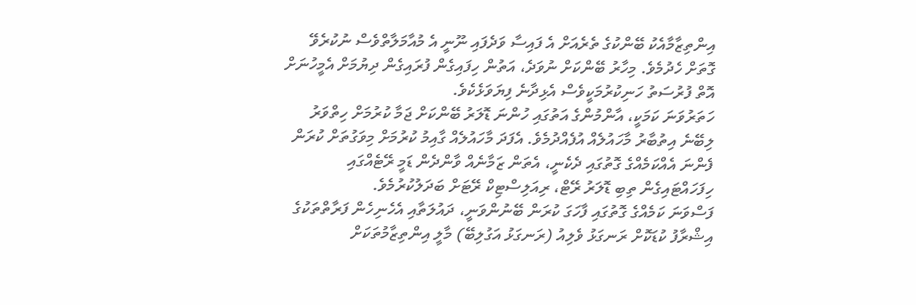އިންތިޒާމާއެކު ބޭންކުގެ ތެރެއަށް އެ ފައިސާ ވަދެފައި ނޫނީ އެ މުއާމަލާތްވެސް ނުކުރެވޭ ގޮތަށް ހެދުމެވެ. މިހާރު ބޭންކަށް ނުވަދެ، އަތުން ހިފައިގެން ފުރައިގެން ދިޔުމަށް އެމީހުނަށް އޮތް ފުރުސަތު ހަނިކުރުމަކީވެސް އެޅިދާނެ ފިޔަވަޅެކެވެ.
ހަތަރުވަނަ ކަމަކީ، އާންމުންގެ އަތުގައި ހުންނަ ޑޮލަރު ބޭންކަށް ޖަމާ ކުރުމަށް ހިތްވަރު ލިބޭނެ އިތުބާރު މާހައުލެއް އުފެއްދުމެވެ. އެފަދަ މާހައުލެއް ގާއިމު ކުރުމަށް މިވަގުތަށް ކުރަން ފެންނަ އެއްކަމެއްގެ ގޮތުގައި ދެކެނީ، އެތަން ޒަމާނެއް ވާންދެން ޑަމީ ރޭޓެއްގައި ހިފަހައްޓައިގެން ތިބި ޑޮލަރު ރޭޓް، ރިއަލިސްޓިކް ރޭޓަށް ބަދަލުކުރުމެވެ.
ފަސްވަނަ ކަމެއްގެ ގޮތުގައި ފާހަގަ ކުރަން ބޭނުންވަނީ، ދައުލަތާއި އެހެނިހެން ފަރާތްތަކުގެ އިޝްރާފު ކުޑަކޮށް ރަނގަޅު ވެލިއު (ރަނގަޅު އަގުލިބޭ) މާލީ އިންތިޒާމުތަކަށް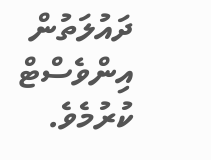ދައުލަތުން އިންވެސްޓް ކުރުމެވެ.